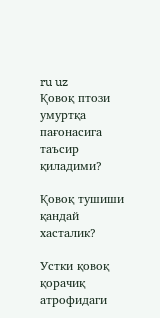ru uz
Қовоқ птози умуртқа пағонасига таъсир қиладими?

Қовоқ тушиши қандай хасталик?

Устки қовоқ қорачиқ атрофидаги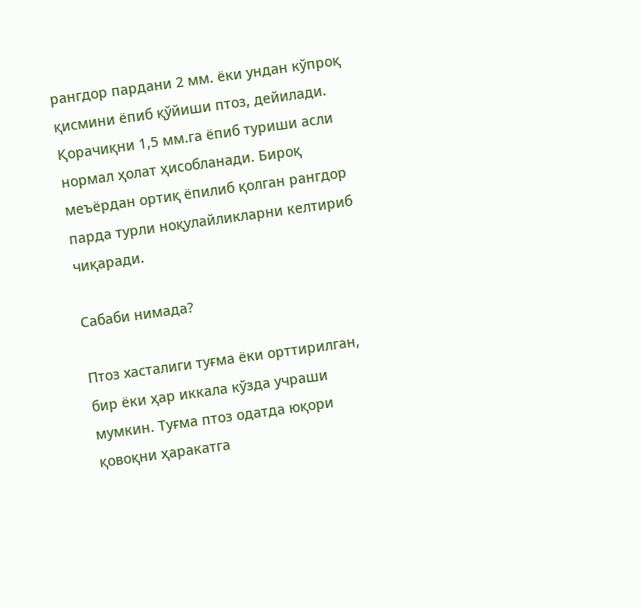рангдор пардани 2 мм. ёки ундан кўпроқ қисмини ёпиб қўйиши птоз, дейилади. Қорачиқни 1,5 мм.га ёпиб туриши асли нормал ҳолат ҳисобланади. Бироқ меъёрдан ортиқ ёпилиб қолган рангдор парда турли ноқулайликларни келтириб чиқаради.

Сабаби нимада?

Птоз хасталиги туғма ёки орттирилган, бир ёки ҳар иккала кўзда учраши мумкин. Туғма птоз одатда юқори қовоқни ҳаракатга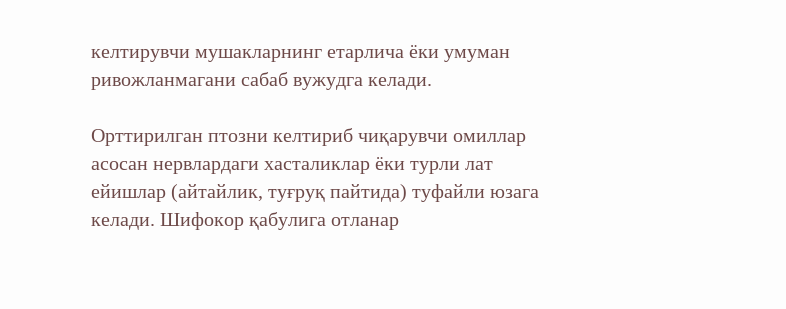келтирувчи мушакларнинг етарлича ёки умуман ривожланмагани сабаб вужудга келади.

Орттирилган птозни келтириб чиқарувчи омиллар асосан нервлардаги хасталиклар ёки турли лат ейишлар (айтайлик, туғруқ пайтида) туфайли юзага келади. Шифокор қабулига отланар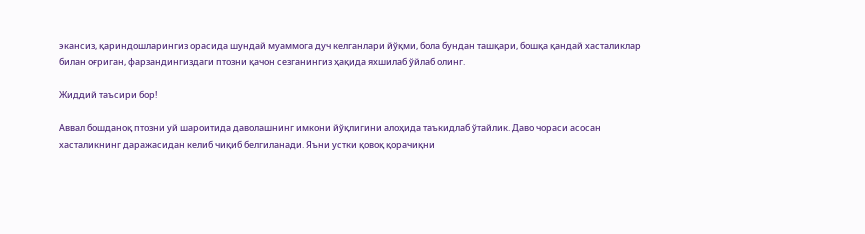экансиз, қариндошларингиз орасида шундай муаммога дуч келганлари йўқми, бола бундан ташқари, бошқа қандай хасталиклар билан оғриган, фарзандингиздаги птозни қачон сезганингиз ҳақида яхшилаб ўйлаб олинг.

Жиддий таъсири бор!

Аввал бошданоқ птозни уй шароитида даволашнинг имкони йўқлигини алоҳида таъкидлаб ўтайлик. Даво чораси асосан хасталикнинг даражасидан келиб чиқиб белгиланади. Яъни устки қовоқ қорачиқни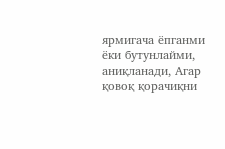ярмигача ёпганми ёки бутунлайми, аниқланади, Агар қовоқ қорачиқни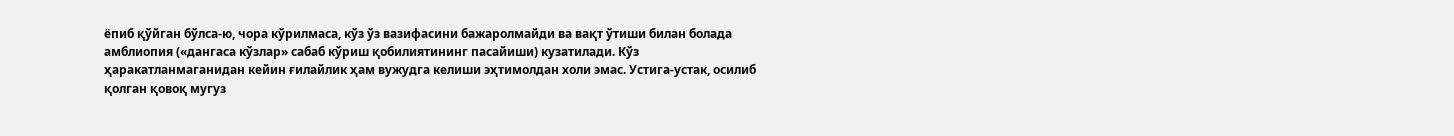ёпиб қўйган бўлса-ю, чора кўрилмаса, кўз ўз вазифасини бажаролмайди ва вақт ўтиши билан болада амблиопия («дангаса кўзлар» сабаб кўриш қобилиятининг пасайиши) кузатилади. Кўз ҳаракатланмаганидан кейин ғилайлик ҳам вужудга келиши эҳтимолдан холи эмас. Устига-устак, осилиб қолган қовоқ мугуз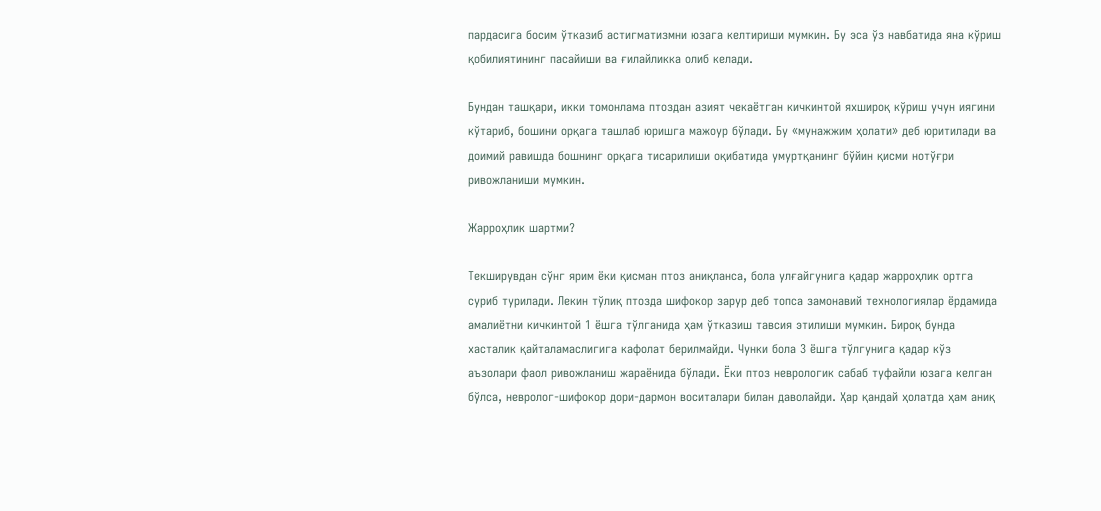пардасига босим ўтказиб астигматизмни юзага келтириши мумкин. Бу эса ўз навбатида яна кўриш қобилиятининг пасайиши ва ғилайликка олиб келади.

Бундан ташқари, икки томонлама птоздан азият чекаётган кичкинтой яхшироқ кўриш учун иягини кўтариб, бошини орқага ташлаб юришга мажоур бўлади. Бу «мунажжим ҳолати» деб юритилади ва доимий равишда бошнинг орқага тисарилиши оқибатида умуртқанинг бўйин қисми нотўғри ривожланиши мумкин.

Жарроҳлик шартми?

Текширувдан сўнг ярим ёки қисман птоз аниқланса, бола улғайгунига қадар жарроҳлик ортга суриб турилади. Лекин тўлиқ птозда шифокор зарур деб топса замонавий технологиялар ёрдамида амалиётни кичкинтой 1 ёшга тўлганида ҳам ўтказиш тавсия этилиши мумкин. Бироқ бунда хасталик қайталамаслигига кафолат берилмайди. Чунки бола 3 ёшга тўлгунига қадар кўз аъзолари фаол ривожланиш жараёнида бўлади. Ёки птоз неврологик сабаб туфайли юзага келган бўлса, невролог-шифокор дори-дармон воситалари билан даволайди. Ҳар қандай ҳолатда ҳам аниқ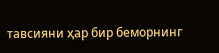тавсияни ҳар бир беморнинг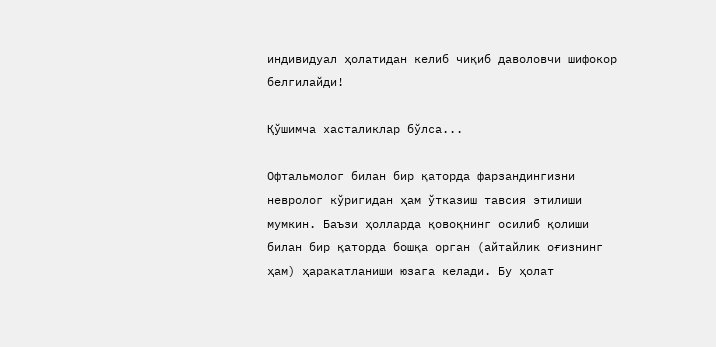индивидуал ҳолатидан келиб чиқиб даволовчи шифокор белгилайди!

Қўшимча хасталиклар бўлса...

Офтальмолог билан бир қаторда фарзандингизни невролог кўригидан ҳам ўтказиш тавсия этилиши мумкин. Баъзи ҳолларда қовоқнинг осилиб қолиши билан бир қаторда бошқа орган (айтайлик оғизнинг ҳам) ҳаракатланиши юзага келади. Бу ҳолат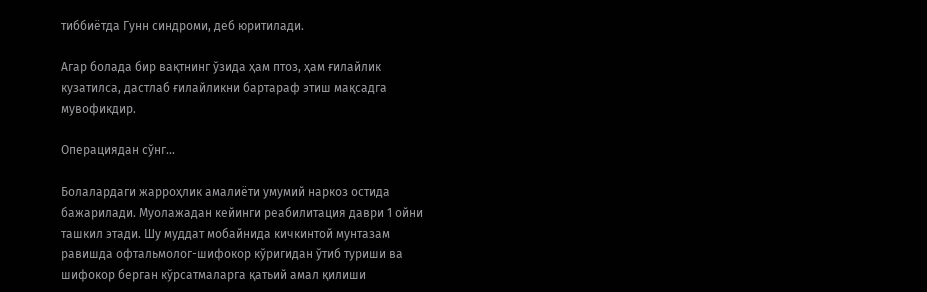тиббиётда Гунн синдроми, деб юритилади.

Агар болада бир вақтнинг ўзида ҳам птоз, ҳам ғилайлик кузатилса, дастлаб ғилайликни бартараф этиш мақсадга мувофикдир.

Операциядан сўнг...

Болалардаги жарроҳлик амалиёти умумий наркоз остида бажарилади. Муолажадан кейинги реабилитация даври 1 ойни ташкил этади. Шу муддат мобайнида кичкинтой мунтазам равишда офтальмолог-шифокор кўригидан ўтиб туриши ва шифокор берган кўрсатмаларга қатьий амал қилиши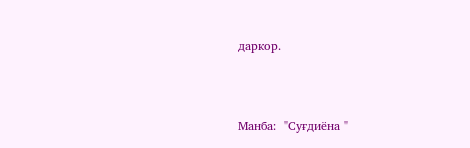даркор.



Манба:  "Суғдиёна "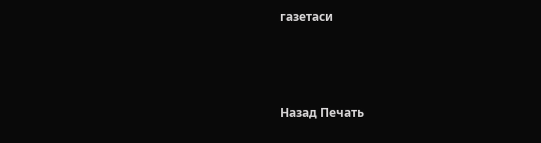газетаси



Назад Печать